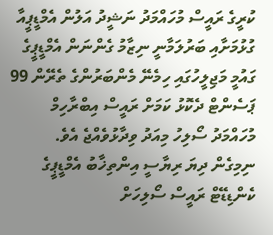ކުރީގެ ރައީސް މުހައްމަދު ނަޝީދު އަލުން އެމްޑީޕީއާ ގުޅުމަށާއި ބަރުލަމާނީ ނިޒާމު ގެންނަން އެމްޑީޕީގެ ގައުމީ މަޖިލީހުގައި ހިމެނޭ މެންބަރުންގެ ތެރޭން 99 ޕަސެންޓް ދެކޮޅު ކަމަށް ރައީސް އިބްރާހިމް މުހައްމަދު ސޯލިހު މިއަދު ވިދާޅުވެއްޖެ އެވެ.
ނިމިގެން ދިޔަ ރިޔާސީ އިންތިޚާބު އެމްޑީޕީގެ ކެންޑިޑޭޓް ރައީސް ސޯލިހަށް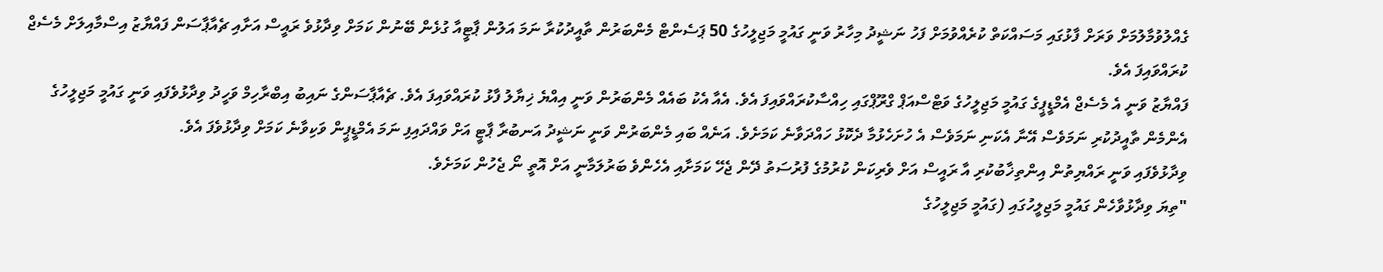ގެއްލުވުމާލުމަށް ވަރަށް ފާޅުގައި މަސައްކަތް ކުރެއްވުމަށް ފަހު ނަޝީދު މިހާރު ވަނީ ގައުމީ މަޖިލީހުގެ 50 ޕަސެންޓް މެންބަރުން ތާއީދުކުރާ ނަމަ އަލުން ޕާޓީއާ ގުޅެން ބޭނުން ކަމަށް ވިދާޅުވެ ރައީސް އަށާއި ޗެއާޕާސަން ފައްޔާޒު އިސްމާއިލަށް މެސެޖް ކުރައްވައިފަ އެވެ.
ފައްޔާޒު ވަނީ އެ މެސެޖް އެމްޑީޕީގެ ގައުމީ މަޖިލީހުގެ ވަޓްސްއަޕް ގްރޫޕްގައި ހިއްސާކުރައްވައިފަ އެވެ. އެއާ އެކު ބައެއް މެންބަރުން ވަނީ އިއްޔެ ޚިޔާލު ފާޅު ކުރައްވައިފަ އެވެ. ޗެއާޕާސަންގެ ނައިބު އިބްރާހިމް ވަހީދު ވިދާޅުވެފައި ވަނީ ގައުމީ މަޖިލީހުގެ އެންމެން ތާއީދުކުރި ނަމަވެސް އޭނާ އެކަނި ނަމަވެސް އެ ހުށަހެޅުމާ ދެކޮޅު ހައްދަވާނެ ކަމަށެވެ. އަނެއް ބައި މެންބަރުން ވަނީ ނަޝީދު އަނބުރާ ޕާޓީ އަށް ވައްދައިފި ނަމަ އެމްޑީޕީން ވަކިވާނެ ކަމަށް ވިދާޅުވެފަ އެވެ.
ވިދާޅުވެފައި ވަނީ ރައްޔިތުން އިންތިޚާބުކުރި އާ ރައީސް އަށް ވެރިކަން ކުރުމުގެ ފުރުސަތު ދޭން ޖެހޭ ކަމަށާއި އެހެންވެ ބަރުލަމާނީ އަށް އޮތީ ނޯ ޖެހުން ކަމަށެވެ.
"ތިޔަ ވިދާޅުވާހެން ގައުމީ މަޖިލީހުގައި (ގައުމީ މަޖިލީހުގެ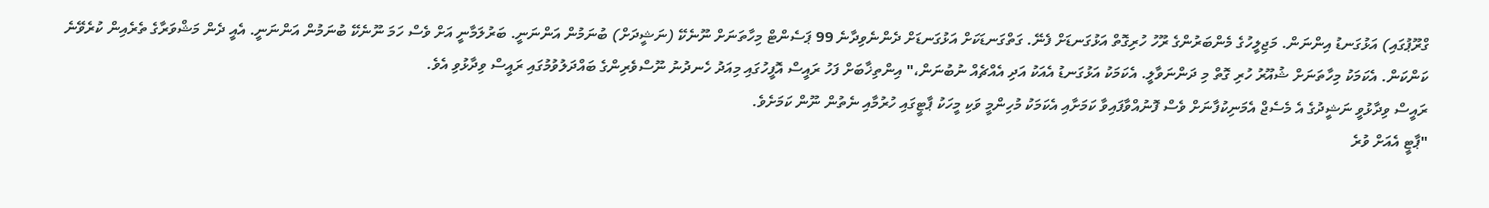ގްރޫޕުގައި) އަޅުގަނޑު އިންނަން. މަޖިލީހުގެ މެންބަރުންގެ ރޫހު ހުރިގޮތް އަޅުގަނޑަށް ފެނޭ. ގަތްގަނޑަކަށް އަޅުގަނޑަށް ދެންނެވިދާނެ 99 ޕަސެންޓް މިހާތަނަށް ނޫނެކޭ (ނަޝީދަށް) ބުނަމުން އަންނަނީ. ބަރުލަމާނީ އަށް ވެސް ހަމަ ނޫނެކޭ ބުނަމުން އަންނަނީ. އެއީ ދެން މަޝްވަރާގެ ތެރެއިން ކުރެވޭނެ ކަންކަން. އެކަމަކު މިހާތަނަށް ޝުއޫރު ހުރި ގޮތް މި ދަންނަވާލީ. އެކަމަކު އަޅުގަނޑު އެއަކު އަދި އެއްޗެއް ނުބުނަން،" އިންތިޚާބަށް ފަހު ރައީސް އޮފީހުގައި މިއަދު ހެނދުނު ނޫސްވެރިންގެ ބައްދަލުވުމުގައި ރައީސް ވިދާޅުވި އެވެ.
ރައީސް ވިދާޅުވީ ނަޝީދުގެ އެ މެސެޖް އެމަނިކުފާނަށް ވެސް ފޮނުއްވާފައިވާ ކަމަށާއި އެކަމަކު މުހިންމީ ވަކި މީހަކު ޕާޓީގައި ހުރުމާއި ނެތުން ނޫން ކަމަށެވެ.
"ޕާޓީ އެއަށް ވުރެ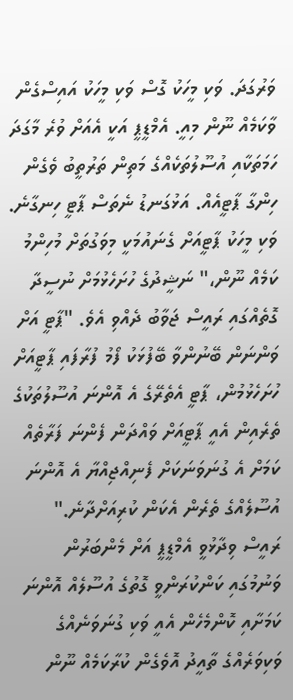ވަރުގަދަ. ވަކި މީހަކު ގޮސް ވަކި މީހަކު އައިސްގެން ވާކަމެއް ނޫން މިއީ. އެމްޑީޕީ އަކީ އެއަށް ވުރެ މާގަދަ ހަމަތަކާއި އުސޫލުތަކެއްގެ މަތިން ތަރުތީބު ވެގެން ހިންގާ ޕާޓީއެއް. އަޅުގަނޑު ނެތަސް ޕާޓީ ހިނގާނެ. ވަކި މީހަކު ޕާޓީއަށް ގެނައުމަކީ މިވަގުތަށް މުހިންމު ކަމެއް ނޫން،" ނަޝީދުގެ ހުށަހެޅުމަށް ނުސީދާ ގޮތެއްގައި ރައީސް ޖަވާބު ދެއްވި އެވެ. "ޕާޓީ އަށް ވަންނަން ބޭނުންވާ ބޭފުޅަކު ފޯމު ފުރާފައި ޕާޓީއަށް ހުށަހެޅުމުން، ޕާޓީ އެތެރޭގެ އެ އޮންނަ އުސޫލުތަކުގެ ތެރެއިން އެއީ ޕާޓީއަށް ވައްދަން ފެންނަ ފަރާތެއް ކަމަށް އެ ގުނަވަނަކަށް ފެނިއްޖިއްޔާ އެ އޮންނަ އުސޫލެއްގެ ތެރެން އެކަން ކުރިއަށްދާނެ."
ރައީސް ވިދާޅުވީ އެމްޑީޕީ އަށް މެންބަރުން ވަނުމުގައި ކަންކުރަންވީ ގޮތުގެ އުސޫލެއް އޮންނަ ކަމަށާއި ކޮންމެހެން އެއީ ވަކި ގުނަވަނެއްގެ ވަކިވަރެއްގެ ތާއީދު އޮވެގެން ކުރާކަމެއް ނޫން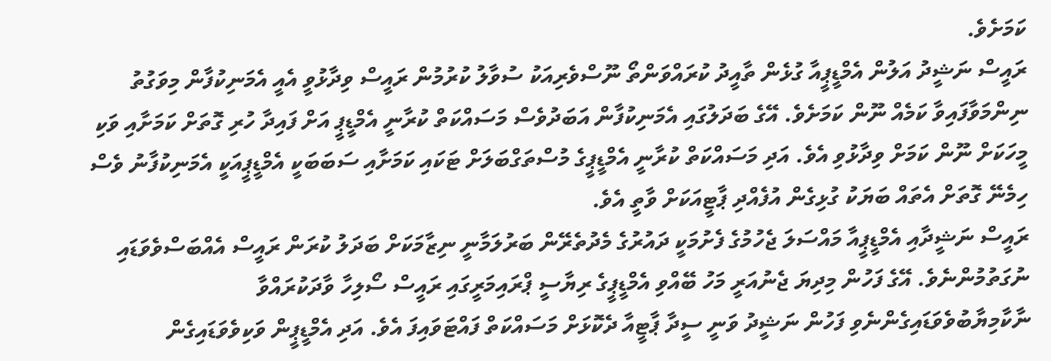ކަމަށެވެ.
ރައީސް ނަޝީދު އަލުން އެމްޑީޕީއާ ގުޅެން ތާއީދު ކުރައްވަންތޯ ނޫސްވެރިއަކު ސުވާލު ކުރުމުން ރައީސް ވިދާޅުވީ އެއީ އެމަނިކުފާން މިވަގުތު ނިންމަވާފައިވާ ކަމެއް ނޫން ކަމަށެވެ. އޭގެ ބަދަލުގައި އެމަނިކުފާން އަބަދުވެސް މަސައްކަތް ކުރާނީ އެމްޑީޕީ އަށް ފައިދާ ހުރި ގޮތަށް ކަމަށާއި ވަކި މީހަކަށް ނޫން ކަމަށް ވިދާޅުވި އެވެ. އަދި މަސައްކަތް ކުރާނީ އެމްޑީޕީގެ މުސްތަގްބަލަށް ޓަކައި ކަމަށާއި ސަބަބަކީ އެމްޑީޕީއަކީ އެމަނިކުފާނު ވެސް ހިމެނޭ ގޮތަށް އެތައް ބަޔަކު ގުޅިގެން އުފެއްދި ޕާޓީއަކަށް ވާތީ އެވެ.
ރައީސް ނަޝީދާއި އެމްޑީޕީއާ މައްސަލަ ޖެހުމުގެ ފެށުމަކީ ދައުރުގެ މެދުތެރޭން ބަރުލަމާނީ ނިޒާމަކަށް ބަދަލު ކުރަން ރައީސް އެއްބަސްވެވަޑައި ނުގަތުމުންނެވެ. އޭގެ ފަހުން މިދިޔަ ޖެނުއަރީ މަހު ބޭއްވި އެމްޑީޕީގެ ރިޔާސީ ޕްރައިމަރީގައި ރައީސް ސޯލިހާ ވާދަކުރައްވާ ނާކާމިޔާބުވެވަޑައިގެންނެވި ފަހުން ނަޝީދު ވަނީ ސީދާ ޕާޓީއާ ދެކޮޅަށް މަސައްކަތް ފައްޓަވައިފަ އެވެ. އަދި އެމްޑީޕީން ވަކިވެވަޑައިގެން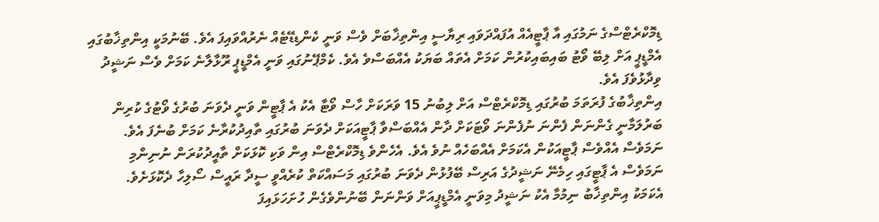ޑިމޮކްރެޓްސްގެ ނަމުގައި އާ ޕާޓީއެއް އުފައްދަވައި ރިޔާސީ އިންތިޚާބަށް ވެސް ވަނީ ކެންޑިޑޭޓެއް ނެރުއްވައިފަ އެވެ. ބޭނުމަކީ އިންތިޚާބުގައި އެމްޑީޕީ އަށް ލިބޭ ވޯޓު ބައިބައިކުރުން ކަމަށް އެތައް ބަޔަކު އެއްބަސްވެ އެވެ. ކެމްޕޭނުގައި ވަނީ އެމްޑީޕީ ރޫޅާލާނެ ކަމަށް ވެސް ނަޝީދު ވިދާޅުވެފަ އެވެ.
އިންތިޚާބުގެ ފުރަތަމަ ބުރުގައި ޑިމޮކްރެޓްސް އަށް ލިބުނު 15 ވަރަކަށް ހާސް ވޯޓާ އެކު އެ ޕާޓީން ވަނީ ދެވަނަ ބުރުގެ ވޯޓުގެ ކުރިން ބަރުލަމާނީ ގެންނަން ފެންނަ ނުފެންނަ ވޯޓަކަށް ދާން އެއްބަސްވާ ޕާޓީއަކަށް ދެވަނަ ބުރުގައި ތާއިދުކުރާނެ ކަމަށް ބުނެފަ އެވެ. ނަމަވެސް އެއްވެސް ޕާޓީއަކުން އެކަމަށް އެއްބަހެއް ނުވެ އެވެ. އެހެންވެ ޑިމޮކްރެޓްސް އިން ވަކި ކޮޅަކަށް ތާއީދުކުރަން ނުނިންމި ނަމަވެސް އެ ޕާޓީގައި ހިމެނޭ ނަޝީދުގެ އަރިސް ބޭފުޅުން ދެވަނަ ބުރުގައި މަސައްކަތް ކުރެއްވީ ސީދާ ރައީސް ސޯލިހާ ދެކޮޅަށެވެ.
އެކަމަކު އިންތިޚާބު ނިމުމާ އެކު ނަޝީދު މިވަނީ އެމްޑީޕީއަށް ވަންނަން ބޭނުންވެގެން ހުށަހަޅައިފަ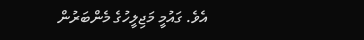އެވެ. ގައުމީ މަޖިލީހުގެ މެންބަރުން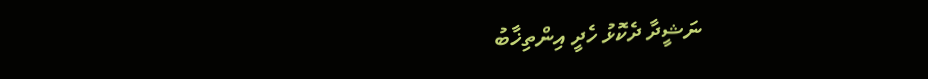ނަޝީދާ ދެކޮޅު ހެދީ އިންތިޚާބު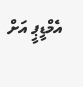އެމްޑީޕީ އަށް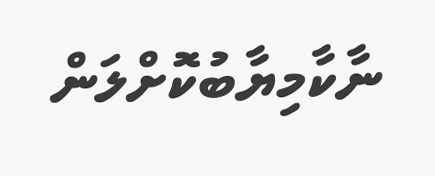ނާކާމިޔާބުކޮށްލަން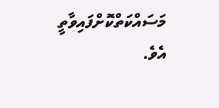މަސައްކަތްކޮށްފައިވާތީ އެވެ.